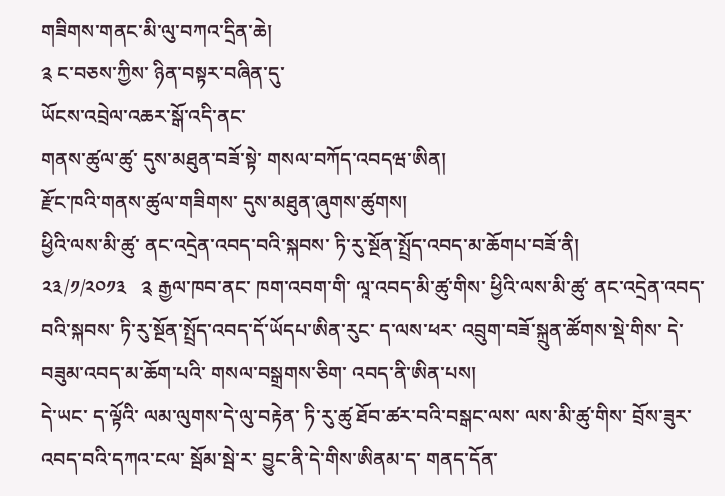གཟིགས་གནང་མི་ལུ་བཀའ་དྲིན་ཆེ།
༉ ང་བཅས་ཀྱིས་ ཉིན་བསྟར་བཞིན་དུ་
ཡོངས་འབྲེལ་འཆར་སྒོ་འདི་ནང་
གནས་ཚུལ་ཚུ་ དུས་མཐུན་བཟོ་སྟེ་ གསལ་བཀོད་འབདཝ་ཨིན།
རྫོང་ཁའི་གནས་ཚུལ་གཟིགས་ དུས་མཐུན་ཞུགས་ཚུགས།
ཕྱིའི་ལས་མི་ཚུ་ ནང་འདྲེན་འབད་བའི་སྐབས་ ཏི་རུ་སྔོན་སྤྲོད་འབད་མ་ཆོགཔ་བཟོ་ནི།
༢༣/༡/༢༠༡༣   ༉ རྒྱལ་ཁབ་ནང་ ཁག་འབག་གི་ ལཱ་འབད་མི་ཚུ་གིས་ ཕྱིའི་ལས་མི་ཚུ་ ནང་འདྲེན་འབད་བའི་སྐབས་ ཏི་རུ་སྔོན་སྤྲོད་འབད་དོ་ཡོདཔ་ཨིན་རུང་ ད་ལས་ཕར་ འབྲུག་བཟོ་སྐྲུན་ཚོགས་སྡེ་གིས་ དེ་བཟུམ་འབད་མ་ཆོག་པའི་ གསལ་བསྒྲགས་ཅིག་ འབད་ནི་ཨིན་པས།
དེ་ཡང་ ད་ལྟོའི་ ལམ་ལུགས་དེ་ལུ་བརྟེན་ ཏི་རུ་ཚུ ཐོབ་ཚར་བའི་བསྒང་ལས་ ལས་མི་ཚུ་གིས་ བྲོས་ཟུར་འབད་བའི་དཀའ་ངལ་ སྦོམ་སྦེ་ར་ བྱུང་ནི་དེ་གིས་ཨིནམ་ད་ གནད་དོན་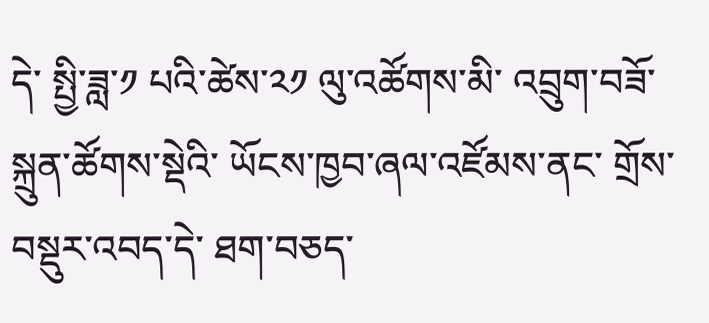དེ་ སྤྱི་ཟླ་༡ པའི་ཚེས་༢༡ ལུ་འཚོགས་མི་ འབྲུག་བཟོ་སྐྲུན་ཚོགས་སྡེའི་ ཡོངས་ཁྱབ་ཞལ་འཛོམས་ནང་ གྲོས་བསྡུར་འབད་དེ་ ཐག་བཅད་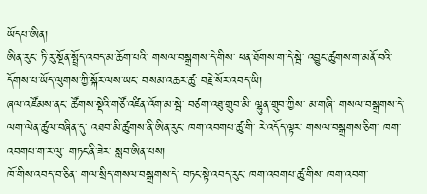ཡོདཔ་ཨིན།
ཨིན་རུང་ ཏི་རུ་སྔོན་སྤྲོད་འབད་མ་ཆོག་པའི་ གསལ་བསྒྲགས་དེ་གིས་ ཕན་ཐོགས་ག་དེ་སྦེ་ འབྱུང་ཚུགས་ག་མནོ་བའི་ དོགས་པ་ཡོད་ལུགས་ཀྱི་སྐོར་ལས་ཡང་ བསམ་འཆར་ཚུ་ བརྗེ་སོར་འབད་ཡི།
ཞལ་འཛོམས་ནང་ ཚོགས་སྡེའི་གཙོ་འཛིན་འོག་མ་སྦེ་ བཙག་འཐུ་གྲུབ་མི་ ལྷུན་གྲུབ་ཀྱིས་ མ་གཞི་ གསལ་བསྒྲགས་དེ་ ལག་ལེན་ཚུལ་བཞིན་དུ་ འཐབ་མི་ཚུགས་ནི་ཨིན་རུང་ ཁག་འབགཔ་ཚུ་གི་ རེ་འདོད་ལྟར་ གསལ་བསྒྲགས་ཅིག་ ཁག་འབགཔ་ག་ར་ལུ་ གཏང་ནི་ཟེར་ སླབ་ཨིན་པས།
ཁོ་གིས་འབད་བ་ཅིན་ གལ་སྲིད་གསལ་བསྒྲགས་དེ་ བཏང་སྟེ་འབད་རུང་ ཁག་འབགཔ་ཚུ་གིས་ ཁག་འབག་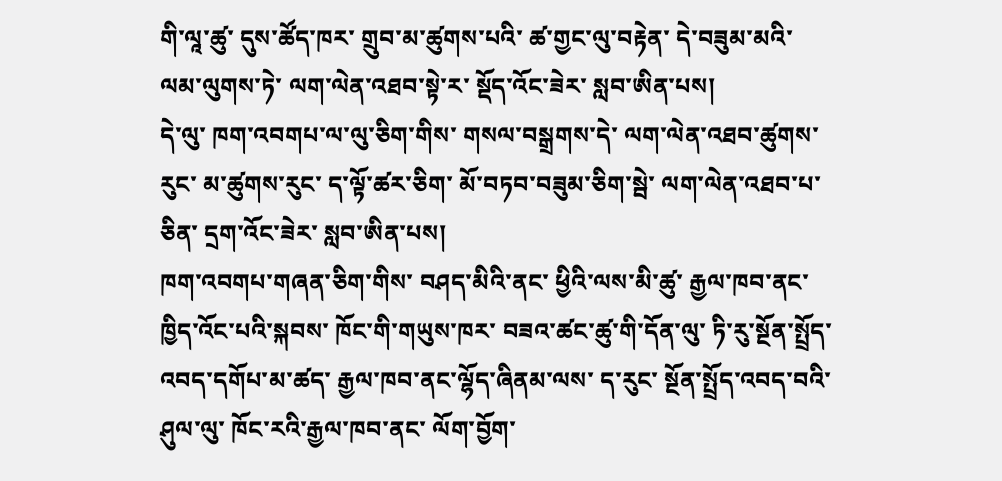གི་ལཱ་ཚུ་ དུས་ཚོད་ཁར་ གྲུབ་མ་ཚུགས་པའི་ ཚ་གྱང་ལུ་བརྟེན་ དེ་བཟུམ་མའི་ ལམ་ལུགས་ཏེ་ ལག་ལེན་འཐབ་སྟེ་ར་ སྡོད་འོང་ཟེར་ སླབ་ཨིན་པས།
དེ་ལུ་ ཁག་འབགཔ་ལ་ལུ་ཅིག་གིས་ གསལ་བསྒྲགས་དེ་ ལག་ལེན་འཐབ་ཚུགས་རུང་ མ་ཚུགས་རུང་ ད་ལྟོ་ཚར་ཅིག་ མོ་བཏབ་བཟུམ་ཅིག་སྦེ་ ལག་ལེན་འཐབ་པ་ཅིན་ དྲག་འོང་ཟེར་ སླབ་ཨིན་པས།
ཁག་འབགཔ་གཞན་ཅིག་གིས་ བཤད་མིའི་ནང་ ཕྱིའི་ལས་མི་ཚུ་ རྒྱལ་ཁབ་ནང་ ཁྱིད་འོང་པའི་སྐབས་ ཁོང་གི་གཡུས་ཁར་ བཟའ་ཚང་ཚུ་གི་དོན་ལུ་ ཏི་རུ་སྔོན་སྤྲོད་འབད་དགོཔ་མ་ཚད་ རྒྱལ་ཁབ་ནང་ལྷོད་ཞིནམ་ལས་ ད་རུང་ སྔོན་སྤྲོད་འབད་བའི་ཤུལ་ལུ་ ཁོང་རའི་རྒྱལ་ཁབ་ནང་ ལོག་བྱོག་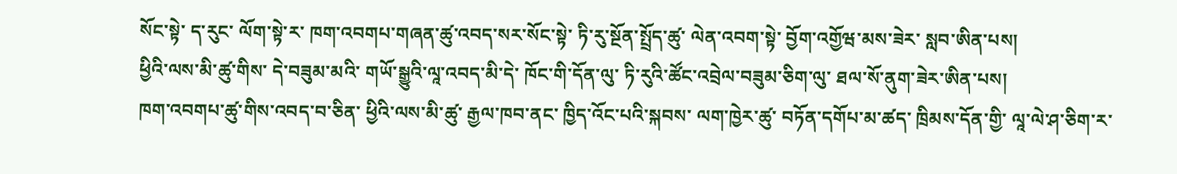སོང་སྟེ་ ད་རུང་ ལོག་སྟེ་ར་ ཁག་འབགཔ་གཞན་ཚུ་འབད་སར་སོང་སྟེ་ ཏི་རུ་སྔོན་སྤྲོད་ཚུ་ ལེན་འབག་སྟེ་ བྱོག་འགྱོཝ་མས་ཟེར་ སླབ་ཨིན་པས།
ཕྱིའི་ལས་མི་ཚུ་གིས་ དེ་བཟུམ་མའི་ གཡོ་སྒྱུའི་ལཱ་འབད་མི་དེ་ ཁོང་གི་དོན་ལུ་ ཏི་རུའི་ཚོང་འབྲེལ་བཟུམ་ཅིག་ལུ་ ཐལ་སོ་ནུག་ཟེར་ཨིན་པས།
ཁག་འབགཔ་ཚུ་གིས་འབད་བ་ཅིན་ ཕྱིའི་ལས་མི་ཚུ་ རྒྱལ་ཁབ་ནང་ ཁྱིད་འོང་པའི་སྐབས་ ལག་ཁྱེར་ཚུ་ བཏོན་དགོཔ་མ་ཚད་ ཁྲིམས་དོན་གྱི་ ལཱ་ལེ་ཤ་ཅིག་ར་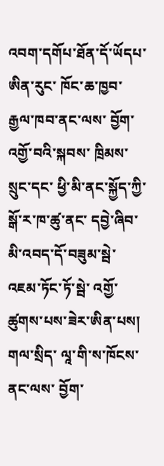འབག་དགོཔ་ཐོན་དོ་ཡོདཔ་ཨིན་རུང་ ཁོང་ཆ་ཁྱབ་ རྒྱལ་ཁབ་ནང་ལས་ བྱོག་འགྱོ་བའི་སྐབས་ ཁྲིམས་སྲུང་དང་ ཕྱི་མི་ནང་སྐྱོད་ཀྱི་ སྒོ་ར་ཁ་ཚུ་ནང་ དབྱེ་ཞིབ་མི་འབད་དོ་བཟུམ་སྦེ་ འཇམ་ཏོང་ཏོ་སྦེ་ འགྱོ་ཚུགས་པས་ཟེར་ཨིན་པས།
གལ་སྲིད་ ལཱ་གི་ས་ཁོངས་ནང་ལས་ བྱོག་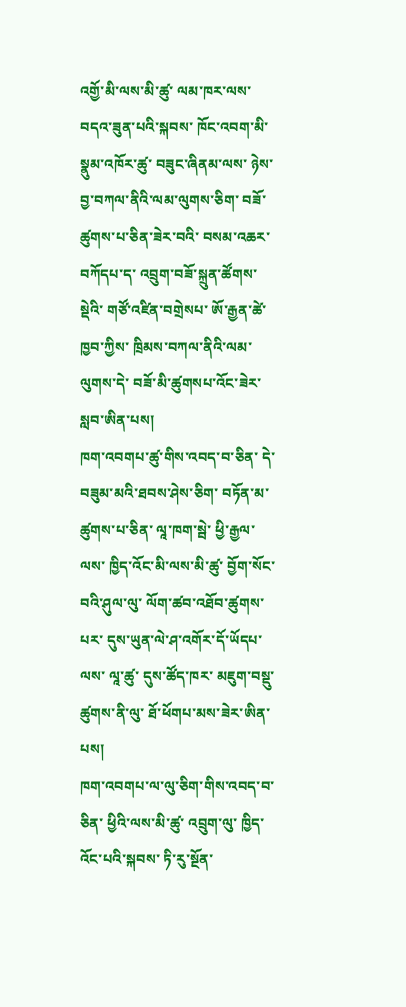འགྱོ་མི་ལས་མི་ཚུ་ ལམ་ཁར་ལས་ བདའ་ཟུན་པའི་སྐབས་ ཁོང་འབག་མི་སྣུམ་འཁོར་ཚུ་ བཟུང་ཞིནམ་ལས་ ཉེས་བྱ་བཀལ་ནིའི་ལམ་ལུགས་ཅིག་ བཟོ་ཚུགས་པ་ཅིན་ཟེར་བའི་ བསམ་འཆར་བཀོདཔ་ད་ འབྲུག་བཟོ་སྐྲུན་ཚོགས་སྡེའི་ གཙོ་འཛིན་བགྲེསཔ་ ཨོ་རྒྱན་ཚེ་ཁྱབ་ཀྱིས་ ཁྲིམས་བཀལ་ནིའི་ལམ་ལུགས་དེ་ བཟོ་མི་ཚུགསཔ་འོང་ཟེར་ སླབ་ཨིན་པས།
ཁག་འབགཔ་ཚུ་གིས་འབད་བ་ཅིན་ དེ་བཟུམ་མའི་ཐབས་ཤེས་ཅིག་ བཏོན་མ་ཚུགས་པ་ཅིན་ ལཱ་ཁག་སྦེ་ ཕྱི་རྒྱལ་ལས་ ཁྱིད་འོང་མི་ལས་མི་ཚུ་ བྱོག་སོང་བའི་ཤུལ་ལུ་ ལོག་ཚབ་འཐོབ་ཚུགས་པར་ དུས་ཡུན་ལེ་ཤ་འགོར་དོ་ཡོདཔ་ལས་ ལཱ་ཚུ་ དུས་ཚོད་ཁར་ མཇུག་བསྡུ་ཚུགས་ནི་ལུ་ ཐོ་ཕོགཔ་མས་ཟེར་ཨིན་པས།
ཁག་འབགཔ་ལ་ལུ་ཅིག་གིས་འབད་བ་ཅིན་ ཕྱིའི་ལས་མི་ཚུ་ འབྲུག་ལུ་ ཁྱིད་འོང་པའི་སྐབས་ ཏི་རུ་སྔོན་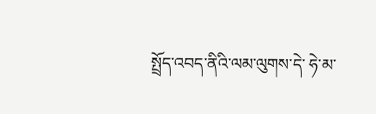སྤྲོད་འབད་ནིའི་ལམ་ལུགས་དེ་ ཧེ་མ་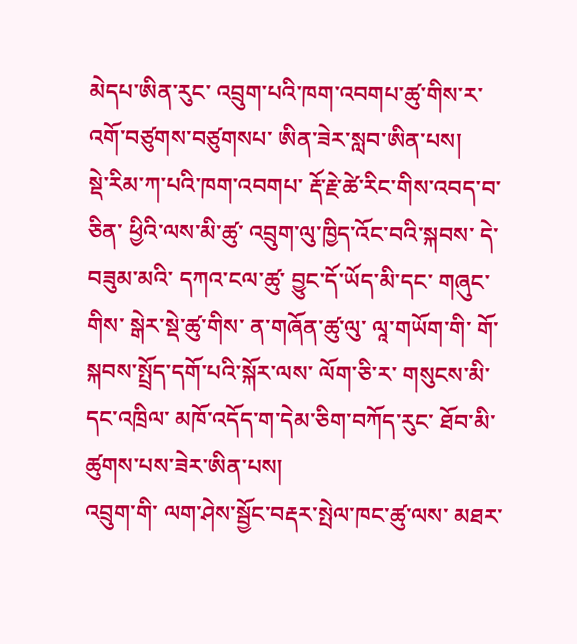མེདཔ་ཨིན་རུང་ འབྲུག་པའི་ཁག་འབགཔ་ཚུ་གིས་ར་ འགོ་བཙུགས་བཙུགསཔ་ ཨིན་ཟེར་སླབ་ཨིན་པས།
སྡེ་རིམ་ཀ་པའི་ཁག་འབགཔ་ རྡོ་རྗེ་ཚེ་རིང་གིས་འབད་བ་ཅིན་ ཕྱིའི་ལས་མི་ཚུ་ འབྲུག་ལུ་ཁྱིད་འོང་བའི་སྐབས་ དེ་བཟུམ་མའི་ དཀའ་ངལ་ཚུ་ བྱུང་དོ་ཡོད་མི་དང་ གཞུང་གིས་ སྒེར་སྡེ་ཚུ་གིས་ ན་གཞོན་ཚུ་ལུ་ ལཱ་གཡོག་གི་ གོ་སྐབས་སྤྲོད་དགོ་པའི་སྐོར་ལས་ ལོག་ཅི་ར་ གསུངས་མི་དང་འཁྲིལ་ མཁོ་འདོད་ག་དེམ་ཅིག་བཀོད་རུང་ ཐོབ་མི་ཚུགས་པས་ཟེར་ཨིན་པས།
འབྲུག་གི་ ལག་ཤེས་སྦྱོང་བརྡར་སྤེལ་ཁང་ཚུ་ལས་ མཐར་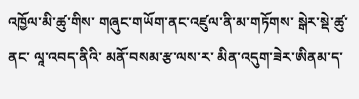འཁྱོལ་མི་ཚུ་གིས་ གཞུང་གཡོག་ནང་འཛུལ་ནི་མ་གཏོགས་ སྒེར་སྡེ་ཚུ་ནང་ ལཱ་འབད་ནིའི་ མནོ་བསམ་རྩ་ལས་ར་ མིན་འདུག་ཟེར་ཨིནམ་ད་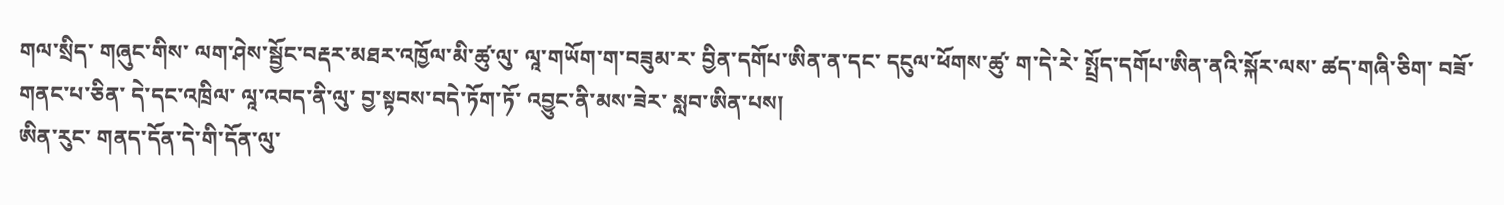གལ་སྲིད་ གཞུང་གིས་ ལག་ཤེས་སྦྱོང་བརྡར་མཐར་འཁྱོལ་མི་ཚུ་ལུ་ ལཱ་གཡོག་ག་བཟུམ་ར་ བྱིན་དགོཔ་ཨིན་ན་དང་ དངུལ་ཕོགས་ཚུ་ ག་དེ་རེ་ སྤྲོད་དགོཔ་ཨིན་ནའི་སྐོར་ལས་ ཚད་གཞི་ཅིག་ བཟོ་གནང་པ་ཅིན་ དེ་དང་འཁྲིལ་ ལཱ་འབད་ནི་ལུ་ བྱ་སྟབས་བདེ་ཏོག་ཏོ་ འབྱུང་ནི་མས་ཟེར་ སླབ་ཨིན་པས།
ཨིན་རུང་ གནད་དོན་དེ་གི་དོན་ལུ་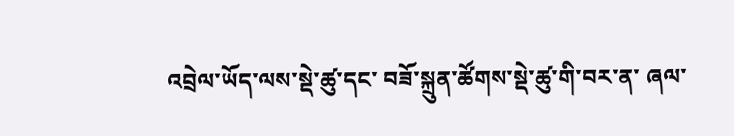འབྲེལ་ཡོད་ལས་སྡེ་ཚུ་དང་ བཟོ་སྐྲུན་ཚོགས་སྡེ་ཚུ་གི་བར་ན་ ཞལ་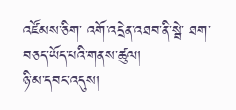འཛོམས་ཅིག་ འགོ་འདྲེན་འཐབ་ནི་སྦེ་ ཐག་བཅད་ཡོད་པའི་གནས་ཚུལ།
ཉི་མ་དབང་འདུས།